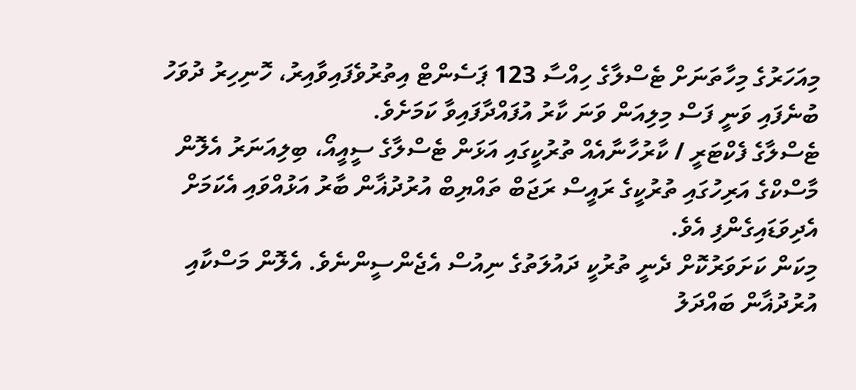މިއަހަރުގެ މިހާތަނަށް ޓެސްލާގެ ހިއްސާ 123 ޕަސެންޓް އިތުރުވެފައިވާއިރު، ހޮނިހިރު ދުވަހު ބުނެފައި ވަނީ ފަސް މިލިއަން ވަނަ ކާރު އުފައްދާފައިވާ ކަމަށެވެ.
ޓެސްލާގެ ފެކްޓަރީ / ކާރުހާނާއެއް ތުރުކީގައި އަޅަން ޓެސްލާގެ ސީއީއޯ، ބިލިއަނަރު އެލޮން މާސްކްގެ އަރިހުގައި ތުރުކީގެ ރައީސް ރަޖަބް ތައްޔިބް އުރުދުޣާން ބާރު އަޅުއްވައި އެކަމަށް އެދިވަޑައިގެންފި އެވެ.
މިކަން ކަށަވަރުކޮށް ދެނީ ތުރުކީ ދައުލަތުގެ ނިއުސް އެޖެންސީންނެވެ. އެލޮން މަސްކާއި އުރުދުޣާން ބައްދަލު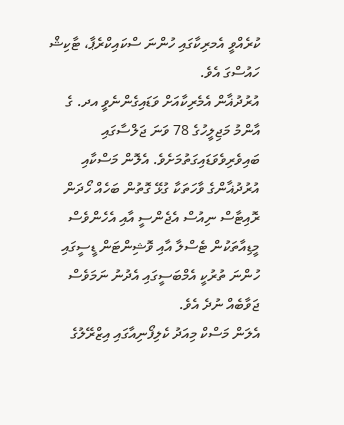ކުރެއްވީ އެމރިކާގައި ހުންނަ ސްކައިކްރެޕާ، ޓާކިޝް ހައުސްގަ އެވެ.
އުރުދުޣާން އެމެރިކާއަށް ވަޑައިގެންނެވީ އދ. ގެ އާންމު މަޖިލީހުގެ 78 ވަނަ ޖަލްސާގައި ބައިވެރިވެވަޑައިގަތުމަށެވެ. އެލޮން މަސްކާއި އުރުދުޣާންގެ ވާހަތަކާ ގުޅޭ ގޮތުން ބަހެއް ހޯދަން ރޮއިޓާސް ނިއުސް އެޖެންސީ އާއި އެހެންވެސް މީޑިއާތަކުން ޓެސްލާ އާއި ވޮޝިންޓަން ޑީސީގައި ހުންނަ ތުރުކީ އެމްބަސީގައި އެދުނު ނަމަވެސް ޖަވާބެއް ނުދެ އެވެ.
އެލަން މަސްކް މިއަދު ކެލިފޯނިއާގައި އިޒްރޭލުގެ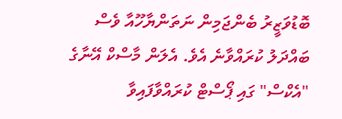ބޮޑުވަޒީރު ބެންޖަމިން ނަތަންޔާހޫއާ ވެސް ބައްދަލު ކުރައްވާނެ އެވެ. އެލަން މާސްކް އޭނާގެ "އެކްސް" ގައި ޕޯސްޓް ކުރައްވާފައިވާ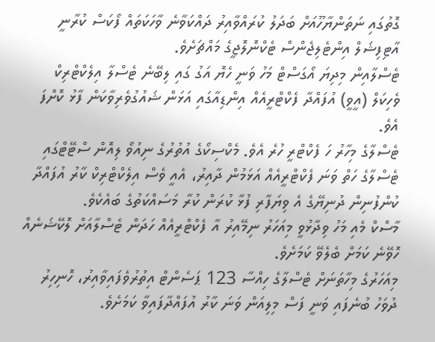ގޮތުގައި ނަތަންޔާހޫއަށް ބަދަލު ކުރައްވާއިރު ދައްކަވާނެ ވާހަކަތައް ފޯކަސް ކުރާނީ އާޓިފިޝަލް އިންޓެލިޖެންސް ޓެކްނޮލޮޖީގެ މައްޗަށެވެ.
ޓެސްލާއިން މިދިޔަ އޯގަސްޓް މަހު ވަނީ ހެޔޮ އަގު ގައި ލިބޭނެ ޓެސްލާ އިލެކްޓްރިކް ވެހިކަލް (އީވީ) އުފައްދާ ފެކްޓްރީއެއް އިންޑިއާގައި އަޅަން ޝައުގުވެރިވާކަން ފާޅު ކޮށްފަ އެވެ.
ޓެސްލާގެ މިހާރު ހަ ފެކްޓްރީ ހުރެ އެވެ. މެކްސިކޯގެ އުތުރުގެ ނިއުވޯ ލިއޮން ސްޓޭޓްގައި ޓެސްލާގެ ހަތް ވަނަ ފެކްޓްރީއެއް އަޅަމުން ދާއިރު، އެއީ ވެސް އިލެކްޓްރިކް ކާރު އުފައްދާ ކުންފުނިން ދުނިޔޭގެ އެ ވިޔަފާރި ފުޅާ ކުރަން ކުރާ މަސައްކަތުގެ ބައެކެވެ.
މާސްކް މެއި މަހު ވިދާޅުވީ މިއަހަރު ނިމޭއިރު އާ ފެކްޓްރީއެއް ހަދަން ޓެސްލާއަށް ލޮކޭޝަނެއް ހޮވޭނެ ކަމަށް ބެލެވޭ ކަމަށެވެ.
މިއަހަރުގެ މިހާތަނަށް ޓެސްލާގެ ހިއްސާ 123 ޕަސެންޓް އިތުރުވެފައިވާއިރު، ހޮނިހިރު ދުވަހު ބުނެފައި ވަނީ ފަސް މިލިއަން ވަނަ ކާރު އުފައްދާފައިވާ ކަމަށެވެ.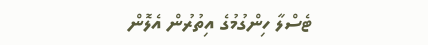ޓެސްލާ ހިންގުމުގެ އިތުރުން އެލޮން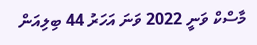މާސްކް ވަނީ 2022 ވަނަ އަހަރު 44 ބިލިއަން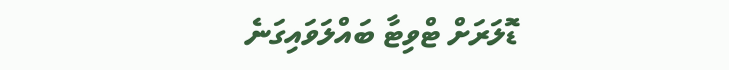ޑޮލަރަށް ޓްވިޓާ ބައްލަވައިގަނެ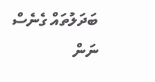ބަދަލުތައް ގެނެސް ނަން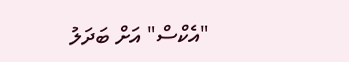"އެކްސް" އަށް ބަދަލު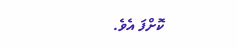ކޮށްފަ އެވެ.